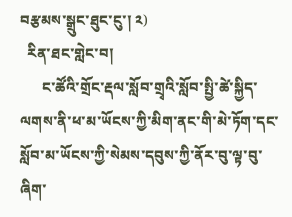བརྩམས་སྒྲུང་ཐུང་ངུ་། ༢)
  རིན་ཐང་གླེང་བ།
      ང་ཚོའི་གྲོང་རྡལ་སློབ་གྲྭའི་སློབ་སྤྱི་ཚེ་སྐྱིད་ལགས་ནི་ཕ་མ་ཡོངས་ཀྱི་མིག་ནང་གི་མེ་ཏོག་དང་སློབ་མ་ཡོངས་ཀྱི་སེམས་དབུས་ཀྱི་ནོར་བུ་ལྟ་བུ་ཞིག་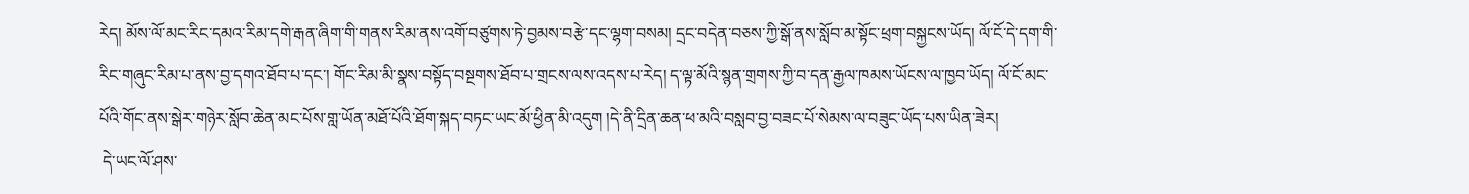རེད། མོས་ལོ་མང་རིང་དམའ་རིམ་དགེ་རྒན་ཞིག་གི་གནས་རིམ་ནས་འགོ་བཙུགས་ཏེ་བྱམས་བརྩེ་དང་ལྷག་བསམ། དྲང་བདེན་བཅས་ཀྱི་སྒོ་ནས་སློབ་མ་སྟོང་ཕྲག་བསྐྱངས་ཡོད། ལོ་ངོ་དེ་དག་གི་རིང་གཞུང་རིམ་པ་ནས་བྱ་དགའ་ཐོབ་པ་དང་། གོང་རིམ་མི་སྣས་བསྟོད་བསྔགས་ཐོབ་པ་གྲངས་ལས་འདས་པ་རེད། ད་ལྟ་མོའི་སྙན་གྲགས་ཀྱི་བ་དན་རྒྱལ་ཁམས་ཡོངས་ལ་ཁྱབ་ཡོད། ལོ་ངོ་མང་པོའི་གོང་ནས་སྒེར་གཉེར་སློབ་ཆེན་མང་པོས་གླ་ཡོན་མཐོ་པོའི་ཐོག་སྐད་བཏང་ཡང་མོ་ཕྱིན་མི་འདུག །དེ་ནི་དྲིན་ཆན་ཕ་མའི་བསླབ་བྱ་བཟང་པོ་སེམས་ལ་བཟུང་ཡོད་པས་ཡིན་ཟེར།
 དེ་ཡང་ལོ་ཤས་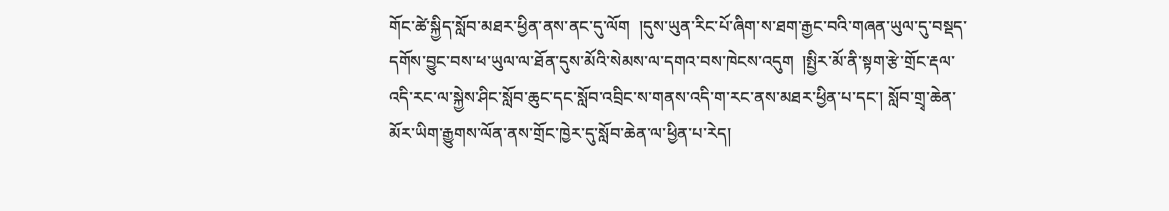གོང་ཚེ་སྐྱིད་སློབ་མཐར་ཕྱིན་ནས་ནང་དུ་ལོག  །དུས་ཡུན་རིང་པོ་ཞིག་ས་ཐག་རྒྱང་བའི་གཞན་ཡུལ་དུ་བསྡད་དགོས་བྱུང་བས་ཕ་ཡུལ་ལ་ཐོན་དུས་མོའི་སེམས་ལ་དགའ་བས་ཁེངས་འདུག  །སྤྱིར་མོ་ནི་སྟག་རྩེ་གྲོང་རྡལ་འདི་རང་ལ་སྐྱེས་ཤིང་སློབ་ཆུང་དང་སློབ་འབྲིང་ས་གནས་འདི་ག་རང་ནས་མཐར་ཕྱིན་པ་དང་། སློབ་གྲྭ་ཆེན་མོར་ཡིག་རྒྱུགས་ལོན་ནས་གྲོང་ཁྱེར་དུ་སློབ་ཆེན་ལ་ཕྱིན་པ་རེད།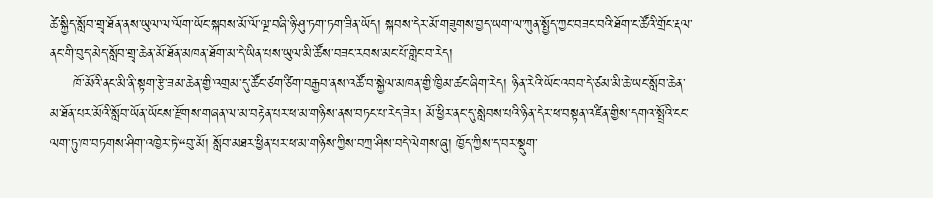ཚེ་སྐྱིད་སློབ་གྲྭ་ཐོན་ནས་ཡུལ་ལ་ལོག་ཡོང་སྐབས་མོ་ལོ་ལྔ་བཞི་ཉི་ཤུ་ཏག་ཏག་ཟིན་ཡོད། སྐབས་དེར་མོ་གཟུགས་བྱད་ཡག་ལ་ཀུན་སྤྱོད་ཀྱང་བཟང་བའི་ཐོག་ང་ཚོའི་གྲོང་རྡལ་ནང་གི་བུད་མེད་སློབ་གྲྭ་ཆེན་མོ་ཐོན་མཁན་ཐོག་མ་དེ་ཡིན་པས་ཡུལ་མི་ཚོས་བཟང་རབས་མང་པོ་གླེང་བ་རེད།
     ཁོ་མོའི་ནང་མི་ནི་སྟག་རྩེ་ཟམ་ཆེན་གྱི་འགྲམ་དུ་ཚོང་ཙག་ཙིག་བརྒྱབ་ནས་འཚོ་བ་སྐྱེལ་མཁན་གྱི་ཁྱིམ་ཚང་ཞིག་རེད། ཉིན་རེའི་ཡོང་འབབ་དེ་ཙམ་མི་ཆེ་ཡང་སློབ་ཆེན་མ་ཐོན་པར་མོའི་སློབ་ཡོན་ཡོངས་རྫོགས་གཞན་ལ་མ་བརྟེན་པར་ཕ་མ་གཉིས་ནས་བཏང་པ་རེད་ཟེར། མོ་ཕྱིར་ནང་དུ་སླེབས་པའི་ཉིན་དེར་ཕ་བསྟན་འཛིན་གྱིས་དགའ་སྤྲོའི་ངང་ལག་ཏུ་ཁ་བཏགས་ཤིག་འཁྱེར་ཏེ་“བུ་མོ། སློབ་མཐར་ཕྱིན་པར་ཕ་མ་གཉིས་ཀྱིས་བཀྲ་ཤིས་བདེ་ལེགས་ཞུ། ཁྱོད་ཀྱིས་ད་བར་སྡུག་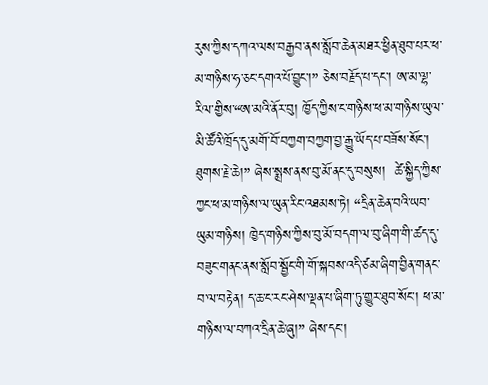རུས་ཀྱིས་དཀའ་ལས་བརྒྱབ་ནས་སློབ་ཆེན་མཐར་ཕྱིན་ཐུབ་པར་ཕ་མ་གཉིས་ཧ་ཅང་དགའ་པོ་བྱུང་།” ཅེས་བརྗོད་པ་དང་། ཨ་མ་ལྷ་རིལ་གྱིས་“ཨ་མའི་ནོར་བུ། ཁྱོད་ཀྱིས་ང་གཉིས་ཕ་མ་གཉིས་ཡུལ་མི་ཚོའི་ཁྲོད་དུ་མགོ་བོ་བཀྱག་བཀྱག་བྱ་རྒྱུ་ཡོད་པ་བཟོས་སོང་། ཐུགས་རྗེ་ཆེ།” ཞེས་སྨྲས་ནས་བུ་མོ་ནང་དུ་བསུས།  ཚེ་སྐྱིད་ཀྱིས་ཀྱང་ཕ་མ་གཉིས་ལ་ཡུན་རིང་འཐམས་ཏེ། “དྲིན་ཆེན་བའི་ཡབ་ཡུམ་གཉིས། ཁྱེད་གཉིས་ཀྱིས་བུ་མོ་བདག་ལ་བུ་ཞིག་གི་ཚད་དུ་བཟུང་གནང་ནས་སློབ་སྦྱོང་གི་གོ་སྐབས་འདི་ཙམ་ཞིག་བྱིན་གནང་བ་ལ་བརྟེན། ད་ཆ་ང་རང་ཤེས་ལྡན་པ་ཞིག་ཏུ་གྱུར་ཐུབ་སོང་། ཕ་མ་གཉིས་ལ་བཀའ་དྲིན་ཆེ་ཞུ།” ཞེས་དང་།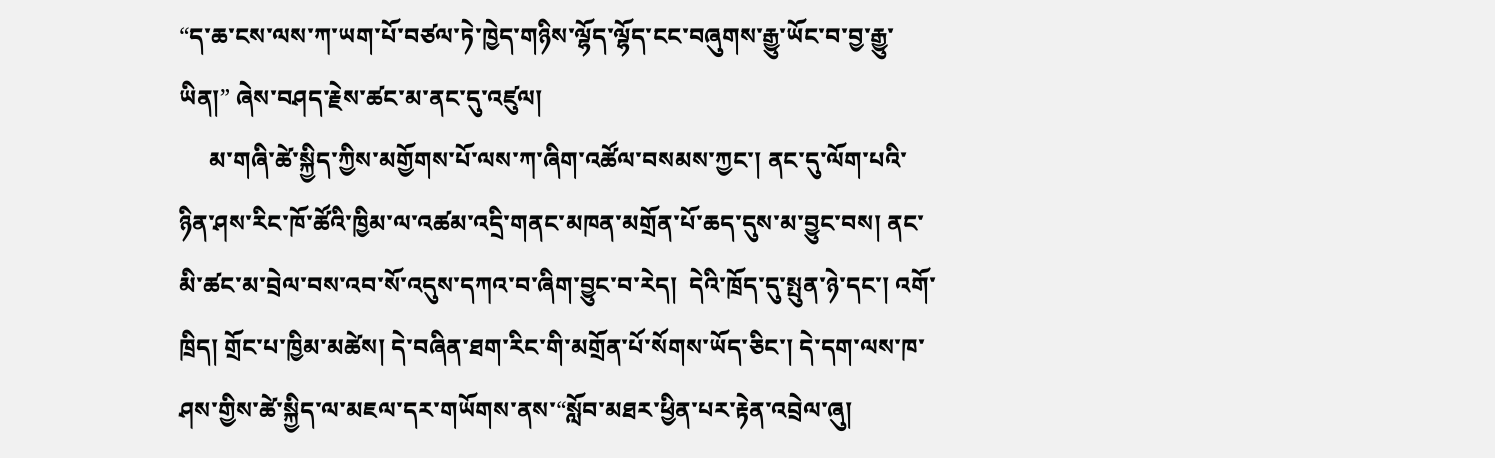“ད་ཆ་ངས་ལས་ཀ་ཡག་པོ་བཙལ་ཏེ་ཁྱེད་གཉིས་ལྷོད་ལྷོད་ངང་བཞུགས་རྒྱུ་ཡོང་བ་བྱ་རྒྱུ་ཡིན།” ཞེས་བཤད་རྗེས་ཚང་མ་ནང་དུ་འཛུལ།
     མ་གཞི་ཚེ་སྐྱིད་ཀྱིས་མགྱོགས་པོ་ལས་ཀ་ཞིག་འཚོལ་བསམས་ཀྱང་། ནང་དུ་ལོག་པའི་ཉིན་ཤས་རིང་ཁོ་ཚོའི་ཁྱིམ་ལ་འཚམ་འདྲི་གནང་མཁན་མགྲོན་པོ་ཆད་དུས་མ་བྱུང་བས། ནང་མི་ཚང་མ་བྲེལ་བས་འབ་སོ་འདུས་དཀའ་བ་ཞིག་བྱུང་བ་རེད།  དེའི་ཁྲོད་དུ་སྤུན་ཉེ་དང་། འགོ་ཁྲིད། གྲོང་པ་ཁྱིམ་མཚེས། དེ་བཞིན་ཐག་རིང་གི་མགྲོན་པོ་སོགས་ཡོད་ཅིང་། དེ་དག་ལས་ཁ་ཤས་གྱིས་ཚེ་སྐྱིད་ལ་མཇལ་དར་གཡོགས་ནས་“སློབ་མཐར་ཕྱིན་པར་རྟེན་འབྲེལ་ཞུ།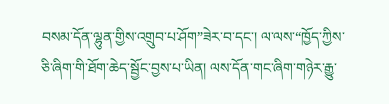བསམ་དོན་ལྷུན་གྱིས་འགྲུབ་པ་ཤོག”ཟེར་བ་དང་། ལ་ལས་“ཁྱོད་ཀྱིས་ཅི་ཞིག་གི་ཐོག་ཆེད་སྦྱོང་བྱས་པ་ཡིན། ལས་དོན་གང་ཞིག་གཉེར་རྒྱུ་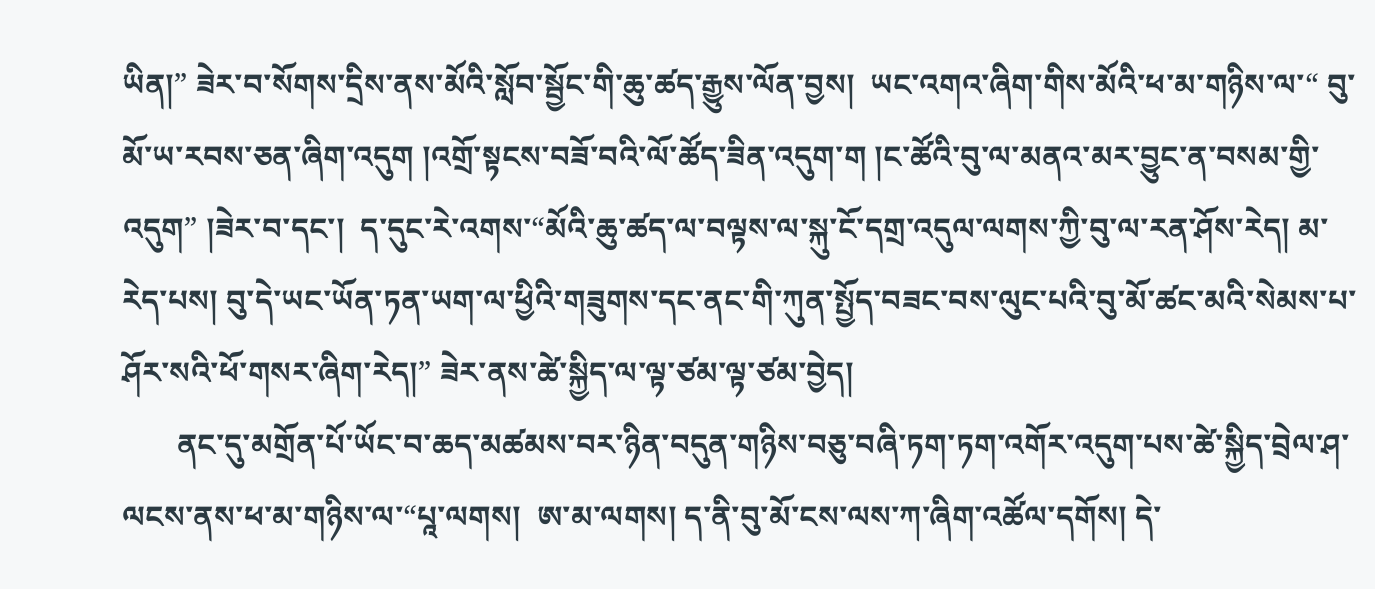ཡིན།” ཟེར་བ་སོགས་དྲིས་ནས་མོའི་སློབ་སྦྱོང་གི་ཆུ་ཚད་རྒྱུས་ལོན་བྱས།  ཡང་འགའ་ཞིག་གིས་མོའི་ཕ་མ་གཉིས་ལ་“ བུ་མོ་ཡ་རབས་ཅན་ཞིག་འདུག །འགྲོ་སྟངས་བཟོ་བའི་ལོ་ཚོད་ཟིན་འདུག་ག །ང་ཚོའི་བུ་ལ་མནའ་མར་བྱུང་ན་བསམ་གྱི་འདུག” །ཟེར་བ་དང་།  ད་དུང་རེ་འགས་“མོའི་ཆུ་ཚད་ལ་བལྟས་ལ་སྐུ་ངོ་དགྲ་འདུལ་ལགས་ཀྱི་བུ་ལ་རན་ཤོས་རེད། མ་རེད་པས། བུ་དེ་ཡང་ཡོན་ཏན་ཡག་ལ་ཕྱིའི་གཟུགས་དང་ནང་གི་ཀུན་སྤྱོད་བཟང་བས་ལུང་པའི་བུ་མོ་ཚང་མའི་སེམས་པ་ཤོར་སའི་ཕོ་གསར་ཞིག་རེད།” ཟེར་ནས་ཚེ་སྐྱིད་ལ་ལྟ་ཙམ་ལྟ་ཙམ་བྱེད།
       ནང་དུ་མགྲོན་པོ་ཡོང་བ་ཆད་མཚམས་བར་ཉིན་བདུན་གཉིས་བཅུ་བཞི་ཏག་ཏག་འགོར་འདུག་པས་ཚེ་སྐྱིད་བྲེལ་ཤ་ལངས་ནས་ཕ་མ་གཉིས་ལ་“པཱ་ལགས།  ཨ་མ་ལགས། ད་ནི་བུ་མོ་ངས་ལས་ཀ་ཞིག་འཚོལ་དགོས། དེ་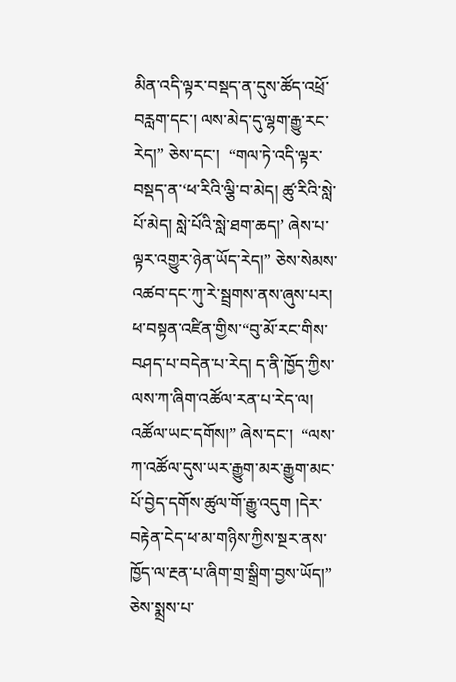མིན་འདི་ལྟར་བསྡད་ན་དུས་ཚོད་འཕྲོ་བརླག་དང་། ལས་མེད་དུ་ལྷག་རྒྱུ་རང་རེད།” ཅེས་དང་།  “གལ་ཏེ་འདི་ལྟར་བསྡད་ན་‘ཕ་རིའི་ལྕི་བ་མེད། ཚུ་རིའི་སླེ་པོ་མེད། སླེ་པོའི་སླེ་ཐག་ཆད།’ ཞེས་པ་ལྟར་འགྱུར་ཉེན་ཡོད་རེད།” ཅེས་སེམས་འཚབ་དང་ཀུ་རེ་སྦྲགས་ནས་ཞུས་པར། ཕ་བསྟན་འཛིན་གྱིས་“བུ་མོ་རང་གིས་བཤད་པ་བདེན་པ་རེད། ད་ནི་ཁྱོད་ཀྱིས་ལས་ཀ་ཞིག་འཚོལ་རན་པ་རེད་ལ། འཚོལ་ཡང་དགོས།” ཞེས་དང་།  “ལས་ཀ་འཚོལ་དུས་ཡར་རྒྱུག་མར་རྒྱུག་མང་པོ་བྱེད་དགོས་ཚུལ་གོ་རྒྱུ་འདུག །དེར་བརྟེན་ངེད་ཕ་མ་གཉིས་ཀྱིས་སྔར་ནས་ཁྱོད་ལ་རྔན་པ་ཞིག་གྲ་སྒྲིག་བྱས་ཡོད།” ཅེས་སྨྲས་པ་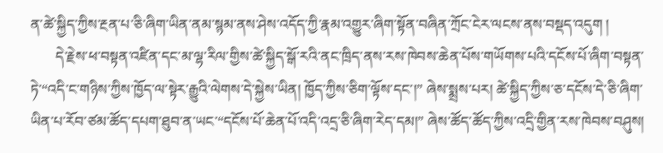ན་ཚེ་སྐྱིད་ཀྱིས་རྔན་པ་ཅི་ཞིག་ཡིན་ནམ་སྙམ་ནས་ཤེས་འདོད་ཀྱི་རྣམ་འགྱུར་ཞིག་སྟོན་བཞིན་ཀྲོང་ངེར་ལངས་ནས་བསྡད་འདུག །
       དེ་རྗེས་ཕ་བསྟན་འཛིན་དང་མ་ལྷ་རིལ་གྱིས་ཚེ་སྐྱིད་སྒོ་རའི་ནང་ཁྲིད་ནས་རས་ཁེབས་ཆེན་པོས་གཡོགས་པའི་དངོས་པོ་ཞིག་བསྟན་ཏེ་“འདི་ང་གཉིས་ཀྱིས་ཁྱོད་ལ་སྟེར་རྒྱུའི་ལེགས་དེ་སྐྱེས་ཡིན། ཁྱོད་ཀྱིས་ཅིག་ལྟོས་དང་།” ཞེས་སྨྲས་པར། ཚེ་སྐྱིད་ཀྱིས་ཅ་དངོས་དེ་ཅི་ཞིག་ཡིན་པ་རོབ་ཙམ་ཚོད་དཔག་ཐུབ་ན་ཡང་“དངོས་པོ་ཆེན་པོ་འདི་འདྲ་ཅི་ཞིག་རེད་དམ།” ཞེས་ཚོད་ཚོད་ཀྱིས་འདྲི་གྱིན་རས་ཁེབས་བཤུས།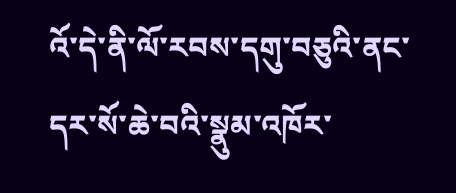འོ་དེ་ནི་ལོ་རབས་དགུ་བཅུའི་ནང་དར་སོ་ཆེ་བའི་སྣུམ་འཁོར་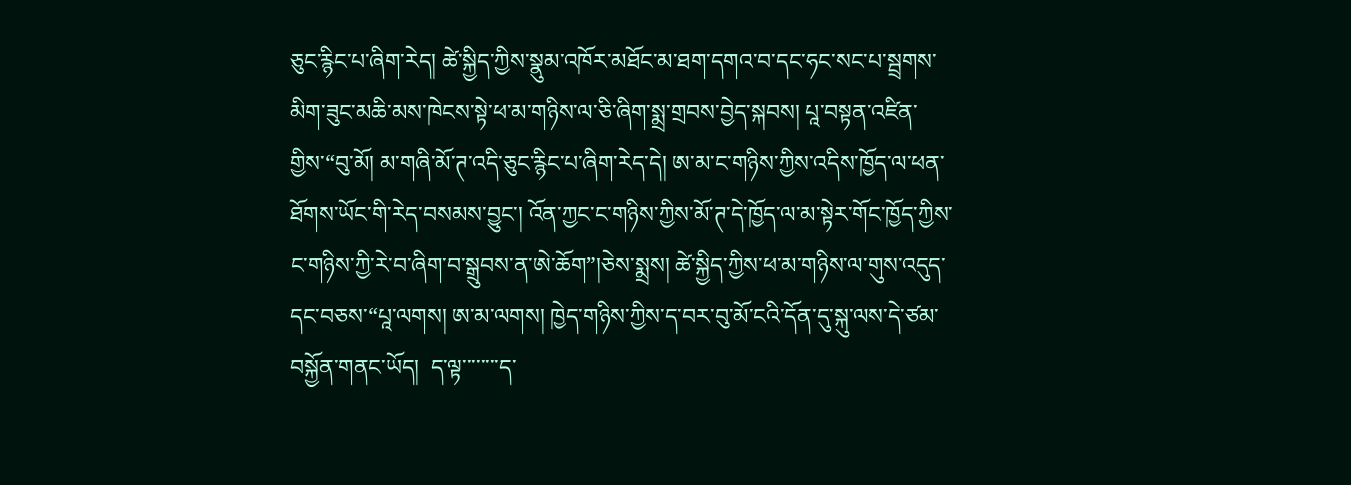ཅུང་རྙིང་པ་ཞིག་རེད། ཚེ་སྐྱིད་ཀྱིས་སྣུམ་འཁོར་མཐོང་མ་ཐག་དགའ་བ་དང་ཧང་སང་པ་སྦྲགས་མིག་ཟུང་མཆི་མས་ཁེངས་སྟེ་ཕ་མ་གཉིས་ལ་ཅི་ཞིག་སྨྲ་གྲབས་བྱེད་སྐབས། པཱ་བསྟན་འཛིན་གྱིས་“བུ་མོ། མ་གཞི་མོ་ཊ་འདི་ཅུང་རྙིང་པ་ཞིག་རེད་དེ། ཨ་མ་ང་གཉིས་ཀྱིས་འདིས་ཁྱོད་ལ་ཕན་ཐོགས་ཡོང་གི་རེད་བསམས་བྱུང་། འོན་ཀྱང་ང་གཉིས་ཀྱིས་མོ་ཊ་དེ་ཁྱོད་ལ་མ་སྟེར་གོང་ཁྱོད་ཀྱིས་ང་གཉིས་ཀྱི་རེ་བ་ཞིག་བ་སྒྲུབས་ན་ཨེ་ཆོག”།ཅེས་སྨྲས། ཚེ་སྐྱིད་ཀྱིས་ཕ་མ་གཉིས་ལ་གུས་འདུད་དང་བཅས་“པཱ་ལགས། ཨ་མ་ལགས། ཁྱེད་གཉིས་ཀྱིས་ད་བར་བུ་མོ་ངའི་དོན་དུ་སྐུ་ལས་དེ་ཙམ་བསྐྱོན་གནང་ཡོད།  ད་ལྟ་་་་་་་་ད་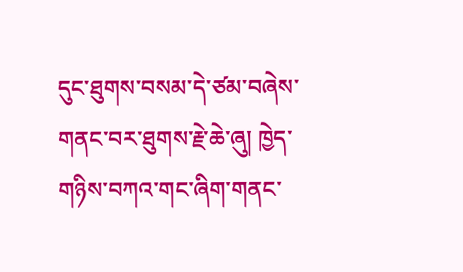དུང་ཐུགས་བསམ་དེ་ཙམ་བཞེས་གནང་བར་ཐུགས་རྗེ་ཆེ་ཞུ། ཁྱེད་གཉིས་བཀའ་གང་ཞིག་གནང་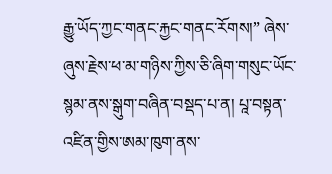རྒྱུ་ཡོད་ཀྱང་གནང་རྐྱང་གནང་རོགས།” ཞེས་ཞུས་རྗེས་ཕ་མ་གཉིས་ཀྱིས་ཅི་ཞིག་གསུང་ཡོང་སྙམ་ནས་སྒུག་བཞིན་བསྡད་པ་ན། པཱ་བསྟན་འཛིན་གྱིས་ཨམ་ཁུག་ནས་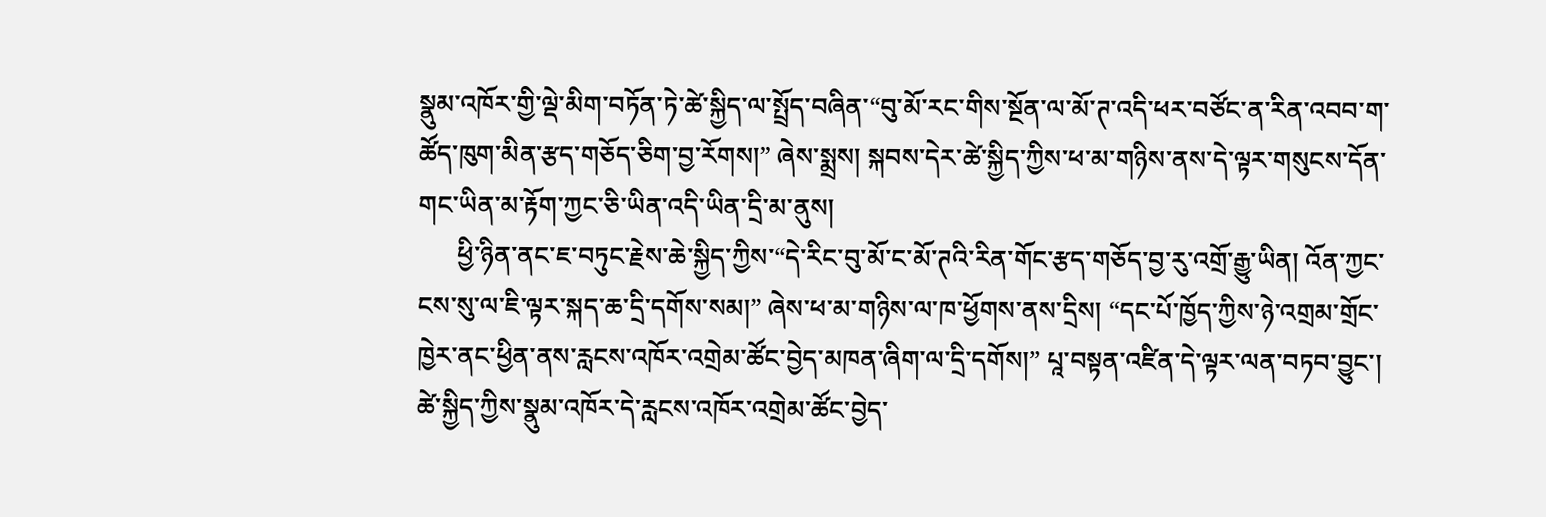སྣུམ་འཁོར་གྱི་ལྡེ་མིག་བཏོན་ཏེ་ཚེ་སྐྱིད་ལ་སྤྲོད་བཞིན་“བུ་མོ་རང་གིས་སྔོན་ལ་མོ་ཊ་འདི་ཕར་བཙོང་ན་རིན་འབབ་ག་ཚོད་ཁུག་མིན་རྩད་གཅོད་ཅིག་བྱ་རོགས།” ཞེས་སྨྲས། སྐབས་དེར་ཚེ་སྐྱིད་ཀྱིས་ཕ་མ་གཉིས་ནས་དེ་ལྟར་གསུངས་དོན་གང་ཡིན་མ་རྟོག་ཀྱང་ཅི་ཡིན་འདི་ཡིན་དྲི་མ་ནུས།
      ཕྱི་ཉིན་ནང་ཇ་བཏུང་རྗེས་ཆེ་སྐྱིད་ཀྱིས་“དེ་རིང་བུ་མོ་ང་མོ་ཊའི་རིན་གོང་རྩད་གཅོད་བྱ་རུ་འགྲོ་རྒྱུ་ཡིན། འོན་ཀྱང་ངས་སུ་ལ་ཇི་ལྟར་སྐད་ཆ་དྲི་དགོས་སམ།” ཞེས་ཕ་མ་གཉིས་ལ་ཁ་ཕྱོགས་ནས་དྲིས། “དང་པོ་ཁྱོད་ཀྱིས་ཉེ་འགྲམ་གྲོང་ཁྱེར་ནང་ཕྱིན་ནས་རླངས་འཁོར་འགྲེམ་ཚོང་བྱེད་མཁན་ཞིག་ལ་དྲི་དགོས།” པཱ་བསྟན་འཛིན་དེ་ལྟར་ལན་བཏབ་བྱུང་། ཚེ་སྐྱིད་ཀྱིས་སྣུམ་འཁོར་དེ་རླངས་འཁོར་འགྲེམ་ཚོང་བྱེད་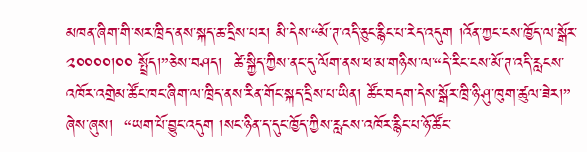མཁན་ཞིག་གི་སར་ཁྲིད་ནས་སྐད་ཆ་དྲིས་པར། མི་དེས་“མོ་ཊ་འདི་ཅུང་རྙིང་པ་རེད་འདུག །འོན་ཀྱང་ངས་ཁྱོད་ལ་སྒོར་ ༢༠༠༠༠།༠༠ སྤྲོད།”ཅེས་བཤད།  ཚེ་སྐྱིད་ཀྱིས་ནང་དུ་ལོག་ནས་ཕ་མ་གཉིས་ལ་“དེ་རིང་ངས་མོ་ཊ་འདི་རླངས་འཁོར་འགྲེམ་ཚོང་ཁང་ཞིག་ལ་ཁྲིད་ནས་རིན་གོང་སྐད་དྲིས་པ་ཡིན། ཚོང་བདག་དེས་སྒོར་ཁྲི་ཉི་ཤུ་ཁུག་ཚུལ་ཟེར།” ཞེས་ཞུས།  “ཡག་པོ་བྱུང་འདུག །སང་ཉིན་ད་དུང་ཁྱོད་ཀྱིས་རླངས་འཁོར་རྙིང་པ་ཉོ་ཚོང་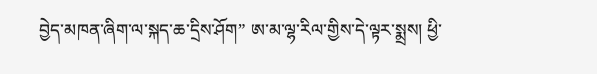བྱེད་མཁན་ཞིག་ལ་སྐད་ཆ་དྲིས་ཤོག” ཨ་མ་ལྷ་རིལ་གྱིས་དེ་ལྟར་སྨྲས། ཕྱི་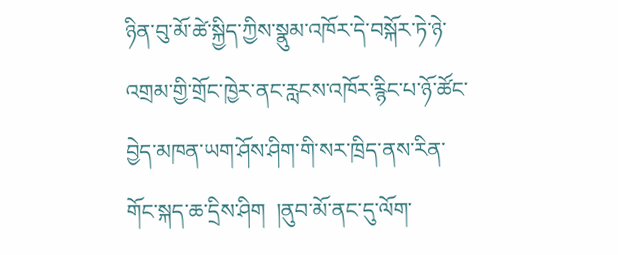ཉིན་བུ་མོ་ཚེ་སྐྱིད་ཀྱིས་སྣུམ་འཁོར་དེ་བསྐོར་ཏེ་ཉེ་འགྲམ་གྱི་གྲོང་ཁྱེར་ནང་རླངས་འཁོར་རྙིང་པ་ཉོ་ཚོང་བྱེད་མཁན་ཡག་ཤོས་ཤིག་གི་སར་ཁྲིད་ནས་རིན་གོང་སྐད་ཆ་དྲིས་ཤིག  །ནུབ་མོ་ནང་དུ་ལོག་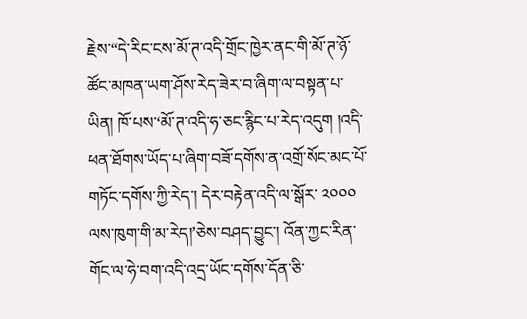རྗེས་“དེ་རིང་ངས་མོ་ཊ་འདི་གྲོང་ཁྱེར་ནང་གི་མོ་ཊ་ཉོ་ཚོང་མཁན་ཡག་ཤོས་རེད་ཟེར་བ་ཞིག་ལ་བསྟན་པ་ཡིན། ཁོ་པས་‘མོ་ཊ་འདི་ཧ་ཅང་རྙིང་པ་རེད་འདུག །འདི་ཕན་ཐོགས་ཡོད་པ་ཞིག་བཟོ་དགོས་ན་འགྲོ་སོང་མང་པོ་གཏོང་དགོས་ཀྱི་རེད་། དེར་བརྟེན་འདི་ལ་སྒོར་ ༢༠༠༠ ལས་ཁུག་གི་མ་རེད།’ཅེས་བཤད་བྱུང་། འོན་ཀྱང་རིན་གོང་ལ་ཧེ་བག་འདི་འདྲ་ཡོང་དགོས་དོན་ཅི་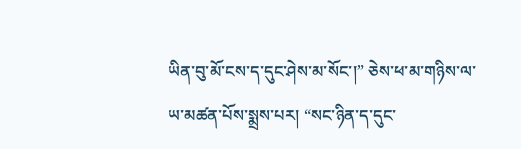ཡིན་བུ་མོ་ངས་ད་དུང་ཤེས་མ་སོང་།” ཅེས་ཕ་མ་གཉིས་ལ་ཡ་མཚན་པོས་སྨྲས་པར། “སང་ཉིན་ད་དུང་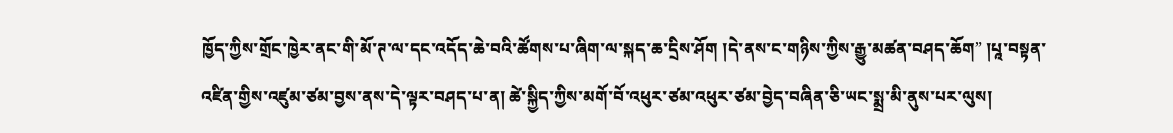ཁྱོད་ཀྱིས་གྲོང་ཁྱེར་ནང་གི་མོ་ཊ་ལ་དང་འདོད་ཆེ་བའི་ཚོགས་པ་ཞིག་ལ་སྐད་ཆ་དྲིས་ཤོག །དེ་ནས་ང་གཉིས་ཀྱིས་རྒྱུ་མཚན་བཤད་ཆོག” །པཱ་བསྟན་འཛིན་གྱིས་འཛུམ་ཙམ་བྱས་ནས་དེ་ལྟར་བཤད་པ་ན། ཚེ་སྐྱིད་ཀྱིས་མགོ་བོ་འཕུར་ཙམ་འཕུར་ཙམ་བྱེད་བཞིན་ཅི་ཡང་སྨྲ་མི་ནུས་པར་ལུས།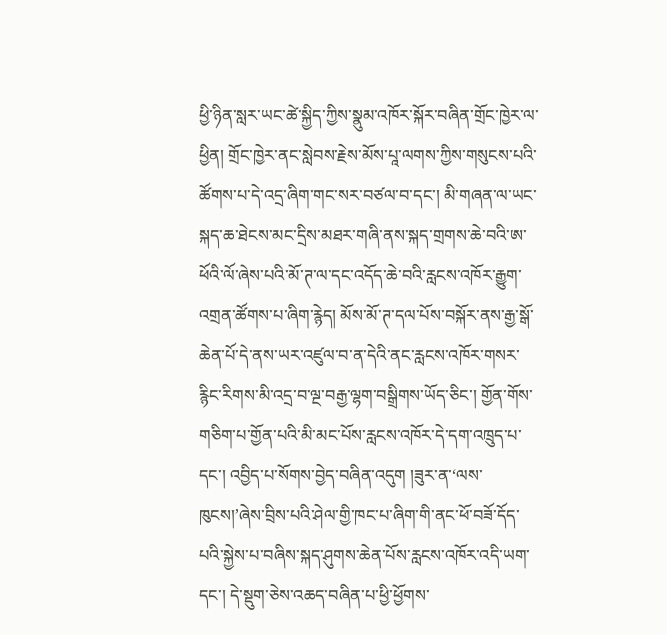ཕྱི་ཉིན་སླར་ཡང་ཚེ་སྐྱིད་ཀྱིས་སྣུམ་འཁོར་སྐོར་བཞིན་གྲོང་ཁྱེར་ལ་ཕྱིན། གྲོང་ཁྱེར་ནང་སླེབས་རྗེས་མོས་པཱ་ལགས་ཀྱིས་གསུངས་པའི་ཚོགས་པ་དེ་འདྲ་ཞིག་གང་སར་བཙལ་བ་དང་། མི་གཞན་ལ་ཡང་སྐད་ཆ་ཐེངས་མང་དྲིས་མཐར་གཞི་ནས་སྐད་གྲགས་ཆེ་བའི་ཨ་ཕོའི་ལོ་ཞེས་པའི་མོ་ཊ་ལ་དང་འདོད་ཆེ་བའི་རླངས་འཁོར་རྒྱུག་འགྲན་ཚོགས་པ་ཞིག་རྙེད། མོས་མོ་ཊ་དལ་པོས་བསྐོར་ནས་རྒྱ་སྒོ་ཆེན་པོ་དེ་ནས་ཡར་འཛུལ་བ་ན་དེའི་ནང་རླངས་འཁོར་གསར་རྙིང་རིགས་མི་འདྲ་བ་ལྔ་བརྒྱ་ལྷག་བསྒྲིགས་ཡོད་ཅིང་། གྱོན་གོས་གཅིག་པ་གྱོན་པའི་མི་མང་པོས་རླངས་འཁོར་དེ་དག་འཁྲུད་པ་དང་། འབྱིད་པ་སོགས་བྱེད་བཞིན་འདུག །ཟུར་ན་‘ལས་ཁུངས།’ཞེས་བྲིས་པའི་ཤེལ་གྱི་ཁང་པ་ཞིག་གི་ནང་ཕོ་བཟོ་དོད་པའི་སྐྱེས་པ་བཞིས་སྐད་ཤུགས་ཆེན་པོས་རླངས་འཁོར་འདི་ཡག་དང་། དེ་སྡུག་ཅེས་འཆད་བཞིན་པ་ཕྱི་ཕྱོགས་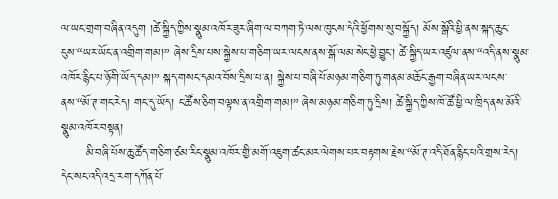ལ་ཡང་གྲག་བཞིན་འདུག །ཚེ་སྐྱིད་ཀྱིས་སྣུམ་འཁོར་ཟུར་ཞིག་ལ་བཀག་ཏེ་ལས་ཁུངས་དེའི་ཕྱོགས་སུ་བསྐྱོད། མོས་སྒོའི་ཕྱི་ནས་སྐད་ཆུང་ངུས་“ཡར་ཡོང་ན་འགྲིག་གམ།” ཞེས་དྲིས་པས་སྐྱེས་པ་གཅིག་ཡར་ལངས་ནས་སྒོ་ལམ་སེང་ཕྱེ་བྱུང་། ཚེ་སྐྱིད་ཡར་འཛུལ་ནས་“འདི་ནས་སྣུམ་འཁོར་རྙིང་པ་ཉོ་གི་ཡོད་དམ།” སྐད་གསང་དམའ་བོས་དྲིས་པ་ན། སྐྱེས་པ་བཞི་པོ་མཉམ་གཅིག་ཏུ་གནམ་མཆོང་རྒྱག་བཞིན་ཡར་ལངས་ནས་“མོ་ཊ་གང་རེད། གང་དུ་ཡོད། ང་ཚོས་ཅིག་བལྟས་ན་འགྲིག་གམ།” ཞེས་མཉམ་གཅིག་ཏུ་དྲིས། ཚེ་སྐྱིད་ཀྱིས་ཁོ་ཚོ་ཕྱི་ལ་ཁྲིད་ནས་མོའི་སྣུམ་འཁོར་བསྟན།
      མི་བཞི་པོས་ཆུ་ཚོད་གཅིག་ཙམ་རིང་སྣུམ་འཁོར་གྱི་མགོ་འཇུག་ཚང་མར་ལེགས་པར་བརྟགས་རྗེས་“མོ་ཊ་འདི་ཐོན་རྙིང་པའི་གྲས་རེད། དེང་སང་འདི་འདྲ་རག་དཀོན་པོ་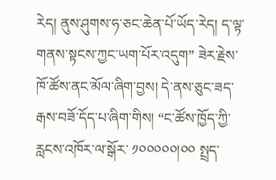རེད། ནུས་ཤུགས་ཧ་ཅང་ཆེན་པོ་ཡོད་རེད། ད་ལྟ་གནས་སྟངས་ཀྱང་ཡག་པོར་འདུག” ཟེར་རྗེས་ཁོ་ཚོས་ནང་མོལ་ཞིག་བྱས། དེ་ནས་ཅུང་ཟད་རྒས་བཟོ་དོད་པ་ཞིག་གིས། “ང་ཚོས་ཁྱོད་ཀྱི་རླངས་འཁོར་ལ་སྒོར་ ༡༠༠༠༠༠།༠༠ སྤྲད་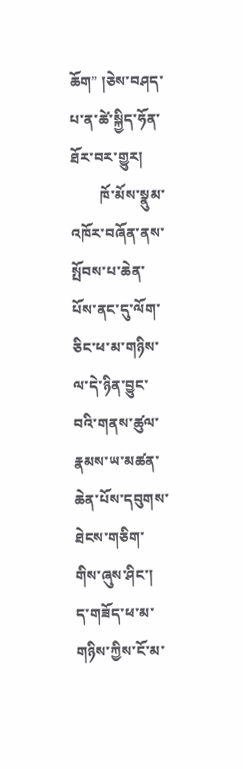ཆོག” །ཅེས་བཤད་པ་ན་ཚེ་སྐྱིད་ཧོན་ཐོར་བར་གྱུར།
        ཁོ་མོས་སྣུམ་འཁོར་བཞོན་ནས་སྤོབས་པ་ཆེན་པོས་ནང་དུ་ལོག་ཅིང་ཕ་མ་གཉིས་ལ་དེ་ཉིན་བྱུང་བའི་གནས་ཚུལ་རྣམས་ཡ་མཚན་ཆེན་པོས་དབུགས་ཐེངས་གཅིག་གིས་ཞུས་ཤིང་། ད་གཟོད་ཕ་མ་གཉིས་ཀྱིས་ངོ་མ་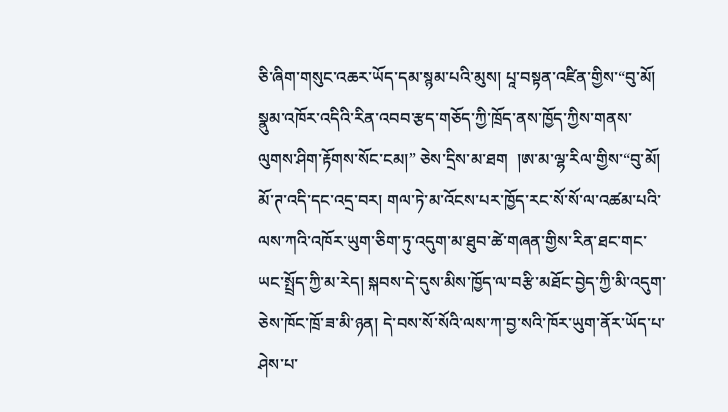ཅི་ཞིག་གསུང་འཆར་ཡོད་དམ་སྙམ་པའི་མུས། པཱ་བསྟན་འཛིན་གྱིས་“བུ་མོ། སྣུམ་འཁོར་འདིའི་རིན་འབབ་རྩད་གཅོད་ཀྱི་ཁྲོད་ནས་ཁྱོད་ཀྱིས་གནས་ལུགས་ཤིག་རྟོགས་སོང་ངམ།” ཅེས་དྲིས་མ་ཐག  །ཨ་མ་ལྷ་རིལ་གྱིས་“བུ་མོ། མོ་ཊ་འདི་དང་འདྲ་བར། གལ་ཏེ་མ་འོངས་པར་ཁྱོད་རང་སོ་སོ་ལ་འཚམ་པའི་ལས་ཀའི་འཁོར་ཡུག་ཅིག་ཏུ་འདུག་མ་ཐུབ་ཚེ་གཞན་གྱིས་རིན་ཐང་གང་ཡང་སྤྲོད་ཀྱི་མ་རེད། སྐབས་དེ་དུས་མིས་ཁྱོད་ལ་བརྩི་མཐོང་བྱེད་ཀྱི་མི་འདུག་ཅེས་ཁོང་ཁྲོ་ཟ་མི་ཉན། དེ་བས་སོ་སོའི་ལས་ཀ་བྱ་སའི་ཁོར་ཡུག་ནོར་ཡོད་པ་ཤེས་པ་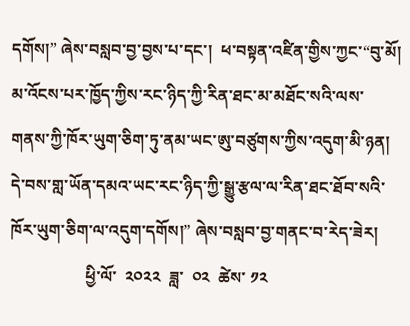དགོས།” ཞེས་བསླབ་བྱ་བྱས་པ་དང་།  ཕ་བསྟན་འཛིན་གྱིས་ཀྱང་“བུ་མོ། མ་འོངས་པར་ཁྱོད་ཀྱིས་རང་ཉིད་ཀྱི་རིན་ཐང་མ་མཐོང་སའི་ལས་གནས་ཀྱི་ཁོར་ཡུག་ཅིག་ཏུ་ནམ་ཡང་ཨུ་བཙུགས་ཀྱིས་འདུག་མི་ཉན། དེ་བས་གླ་ཡོན་དམའ་ཡང་རང་ཉིད་ཀྱི་སྒྱུ་རྩལ་ལ་རིན་ཐང་ཐོབ་སའི་ཁོར་ཡུག་ཅིག་ལ་འདུག་དགོས།” ཞེས་བསླབ་བྱ་གནང་བ་རེད་ཟེར།
                  ཕྱི་ལོ་  ༢༠༢༢  ཟླ་  ༠༢  ཚེས་ ༡༢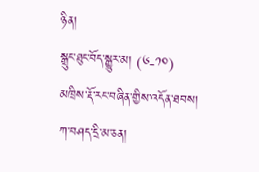ཉིན།
སྒྲུང་ཐུང་བོད་སྒྱུར་མ། (༦-༡༠)
མཁྲིས་རྡོ་རང་བཞིན་གྱིས་འདོན་ཐབས།
ཀ་བཤད་དྲི་མ་ཅན།